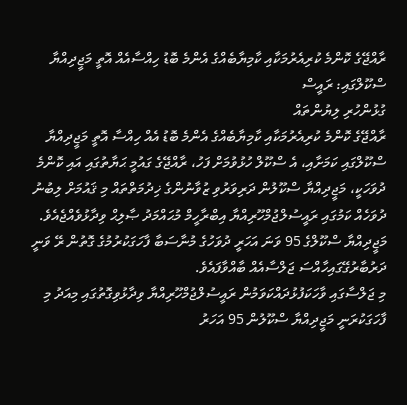ރާއްޖޭގެ ކޮންމެ ކުރިއެރުމަކާއި ކާމިޔާބެއްގެ އެންމެ ބޮޑު ހިއްސާއެއް އޮތީ މަޖީދިއްޔާ ސްކޫލްގައި: ރައީސް
ގުޅުންހުރި ލިޔުންތައް
ރާއްޖޭގެ ކޮންމެ ކުރިއެރުމަކާއި ކާމިޔާބެއްގެ އެންމެ ބޮޑު އެއް ހިއްސާ އޮތީ މަޖީދިއްޔާ ސްކޫލްގައި ކަމަށާއި، އެ ސްކޫލް ހުޅުވުމަށް ފަހު، ރާއްޖޭގެ ގައުމީ ޙަޔާތުގައި އައި ކޮންމެ ދުވަހަކީ، މަޖީދިއްޔާ ސްކޫލުން ދަރިވަރުވި ޒުވާނުންގެ ޚިދުމަތްތައް މި ޤައުމަށް ލިބުނު ދުވަހެއް ކަމުގައި ރައީސުލްޖުމްހޫރިއްޔާ އިބްރާހީމް މުޙައްމަދު ޞާލިޙް ވިދާޅުވެއްޖެއެވެ.
މަޖީދިއްޔާ ސްކޫލްގެ 95 ވަނަ އަހަރީ ދުވަހުގެ މުނާސަބާ ފާހަގަކުރުމުގެ ގޮތުން ރޭ ވަނީ ދަރުބާރުގޭގައިހާއްސަ ޖަލްސާއެއް ބާއްވާފައެވެ.
މި ޖަލްސާގައި ވާހަކަފުޅުދައްކަވަމުން ރައީސުލްޖުމްހޫރިއްޔާ ވިދާޅުވިގޮތުގައި މިއަދު މި ފާހަގަކުރަނީ މަޖީދިއްޔާ ސްކޫލުން 95 އަހަރު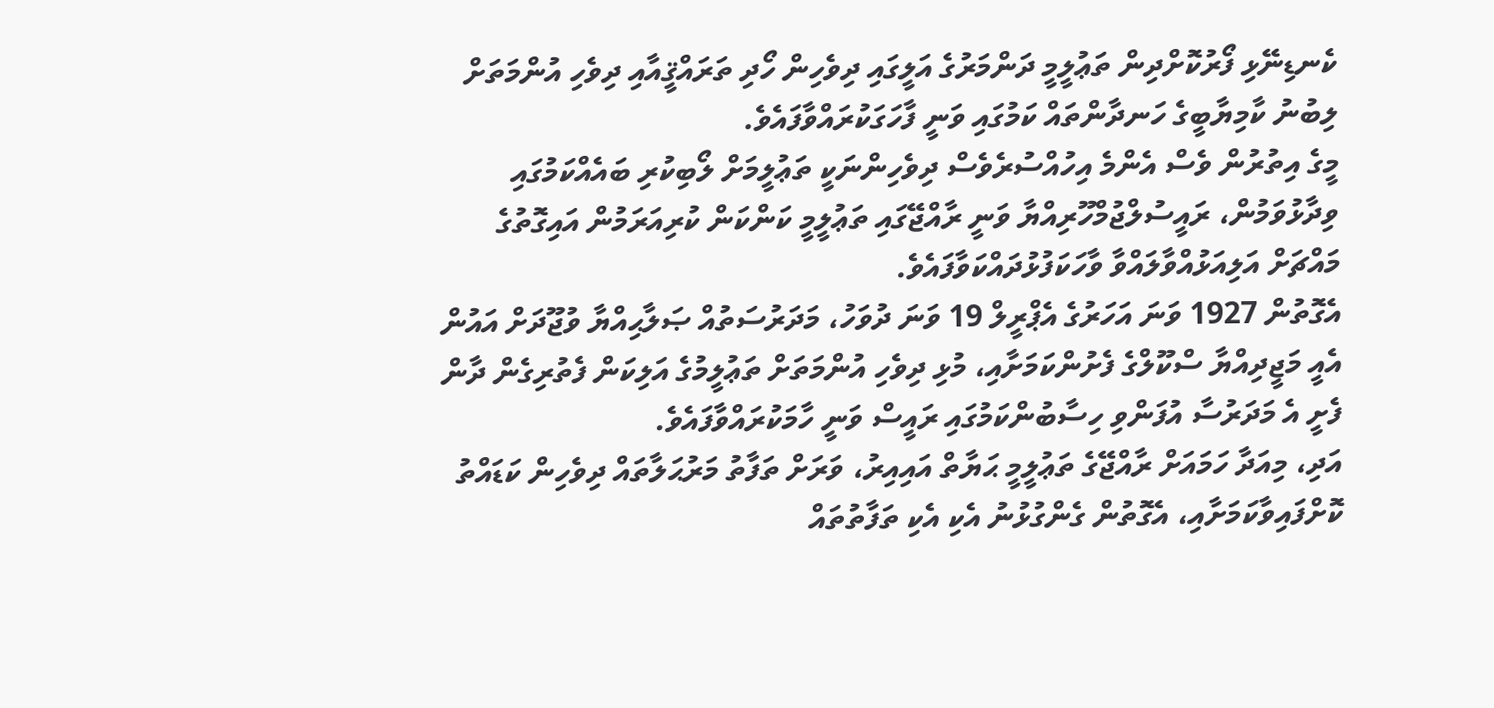ކެނޑިނޭޅި ފޯރުކޮށްދިން ތަޢުލީމީ ދަންމަރުގެ އަލީގައި ދިވެހިން ހޯދި ތަރައްޤީއާއި ދިވެހި އުންމަތަށް ލިބުނު ކާމިޔާބީގެ ހަނދާންތައް ކަމުގައި ވަނީ ފާހަގަކުރައްވާފައެވެ.
މީގެ އިތުރުން ވެސް އެންމެ އިހުއްސުރެވެސް ދިވެހިންނަކީ ތަޢުލީމަށް ލޯބިކުރި ބައެއްކަމުގައި ވިދާޅުވަމުން، ރައީސުލްޖުމްހޫރިއްޔާ ވަނީ ރާއްޖޭގައި ތަޢުލީމީ ކަންކަން ކުރިއަރަމުން އައިގޮތުގެ މައްޗަށް އަލިއަޅުއްވާލައްވާ ވާހަކަފުޅުދައްކަވާފައެވެ.
އެގޮތުން 1927 ވަނަ އަހަރުގެ އެޕްރީލް 19 ވަނަ ދުވަހު، މަދަރުސަތުއް ޞަލާޙިއްޔާ ވުޖޫދަށް އައުން އެއީ މަޖީދިއްޔާ ސްކޫލްގެ ފެށުންކަމަށާއި، މުޅި ދިވެހި އުންމަތަށް ތަޢުލީމުގެ އަލިކަން ފެތުރިގެން ދާން ފެށީ އެ މަދަރުސާ އުފަންވި ހިސާބުންކަމުގައި ރައީސް ވަނީ ހާމަކުރައްވާފައެވެ.
އަދި، މިއަދާ ހަމައަށް ރާއްޖޭގެ ތަޢުލީމީ ޙަޔާތް އައިއިރު، ވަރަށް ތަފާތު މަރުޙަލާތައް ދިވެހިން ކަޑައްތު ކޮށްފައިވާކަމަށާއި، އެގޮތުން ގެންގުޅުނު އެކި އެކި ތަފާތުތައް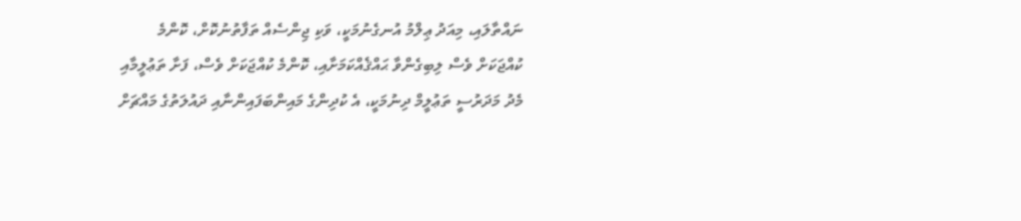ނައްތާލައި، މިއަދު ޢިލްމު އުނގެނުމަކީ، ވަކި ޖިންސެއް ތަފާތުނުކޮށް، ކޮންމެ ކުއްޖަކަށް ވެސް ލިބިގެންވާ ޙައްޤެއްކަމަށާއި، ކޮންމެ ކުއްޖަކަށް ވެސް، ފަށާ ތަޢުލީމާއި މެދު މަދަރުސީ ތަޢުލީމް ދިނުމަކީ، އެ ކުދިންގެ މައިންބަފައިންނާއި ދައުލަތުގެ މައްޗަށް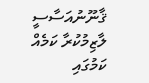ޤާނޫނުއަސާސީ ލާޒިމުކުރާ ކަމެއް ކަމުގައި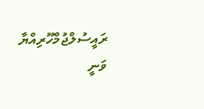ރައީސުލްޖުމްހޫރިއްޔާ ވަނީ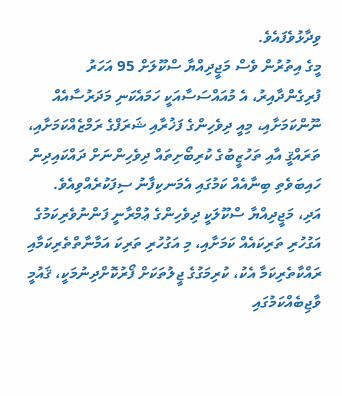ވިދާޅުވެފައެވެ.
މީގެ އިތުރުން ވެސް މަޖީދިއްޔާ ސްކޫލަށް 95 އަހަރު ފުރިގެންދާއިރު، އެ މުއައްސަސާއަކީ ހަމައެކަނި މަދަރުސާއެއް ނޫންކަމަށާއި، މިއީ ދިވެހިންގެ ފަޚުރާއި ޝަރަފްގެ ރަމްޒެއްކަމަށާއި، ތަރައްޤީ އާއި ތަހުޒީބުގެ ކުރިބޯށިތައް ދިވެހިންނަށް ދައްކައިދިން ހައިބަވެތި ބިނާއެއް ކަމުގައި އެމަނކިފާނު ސިފަކުރެއްވިއެވެ.
އަދި، މަޖީދިއްޔާ ސްކޫލަކީ ދިވެހިންގެ ޢުމްރާނީ ފަންނުވެރިކަމުގެ އަގުހުރި ތަރިކައެއް ކަމަށާއި، މި އަގުހުރި ތަރިކަ އަމާނާތްތެރިކަމާއި ރައްކާތެރިކަމާ އެކު، ކުރިމަގުގެ ޖީލުތަކަށް ފޯރުކޮށްދިނުމަކީ، ޤައުމީ ވާޖިބެއްކަމުގައި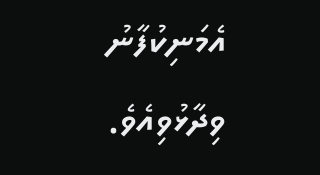އެމަނިކުފާނު ވިދާޅުވިއެވެ.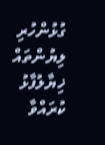ގުޅުންހުރި ލިޔުންތައް
ޚިޔާލުފާޅު ކުރައްވާ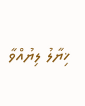ޚިޔާލު ލިޔުއްވާ